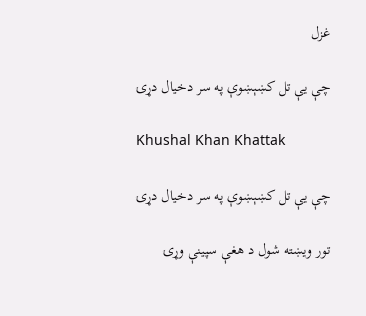غزل

چې يې تل کښېښوې په سر دخيال دړۍ

Khushal Khan Khattak

چې يې تل کښېښوې په سر دخيال دړۍ

تور ويښته شول د هغې سپينې وړۍ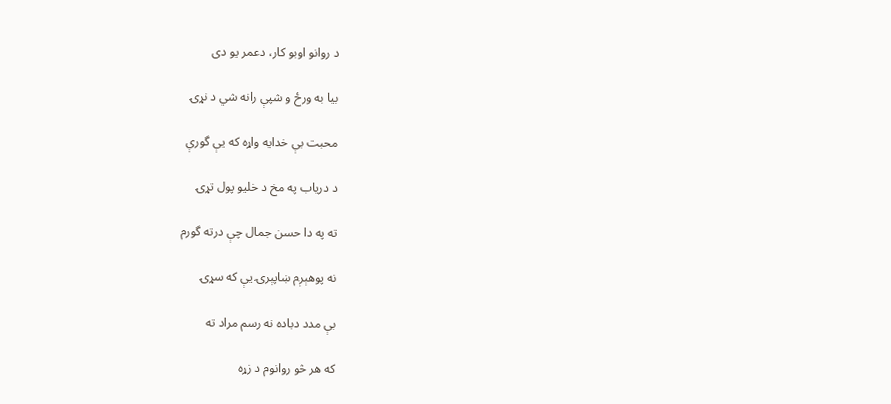د روانو اوبو کار، دعمر يو دی

بيا به ورځ و شپې رانه شي د نړۍ

محبت بې خدايه واړه که يې گورې

د درياب په مخ د خليو پول تړۍ

ته په دا حسن جمال چې درته گورم

نه پوهېږم ښاپېرۍ يې که سړۍ

بې مدد دباده نه رسم مراد ته

که هر څو روانوم د زړه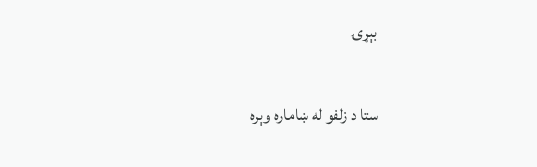بېړۍ

ستا د زلفو له ښاماره وېره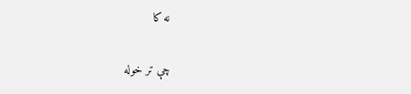نه کا

چې تر خوله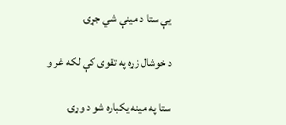يې ستا د مينې شي جړۍ

د خوشال زړه په تقوی کې لکه غر و

ستا په مينه يکباره شو د وړۍ